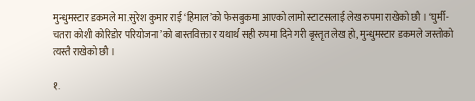मुन्धुमस्टार डकमले मा.सुरेश कुमार राई ‘हिमाल’को फेसबुकमा आएको लामो स्टाटसलाई लेख रुपमा राखेको छौ । ‘घुर्मी-चतरा कोशी कोरिडोर परियोजना’को बास्तविक्ता र यथार्थ सही रुपमा दिने गरी बृस्तृत लेख हो, मुन्धुमस्टार डकमले जस्तोको त्यस्तै राखेको छौ ।

१.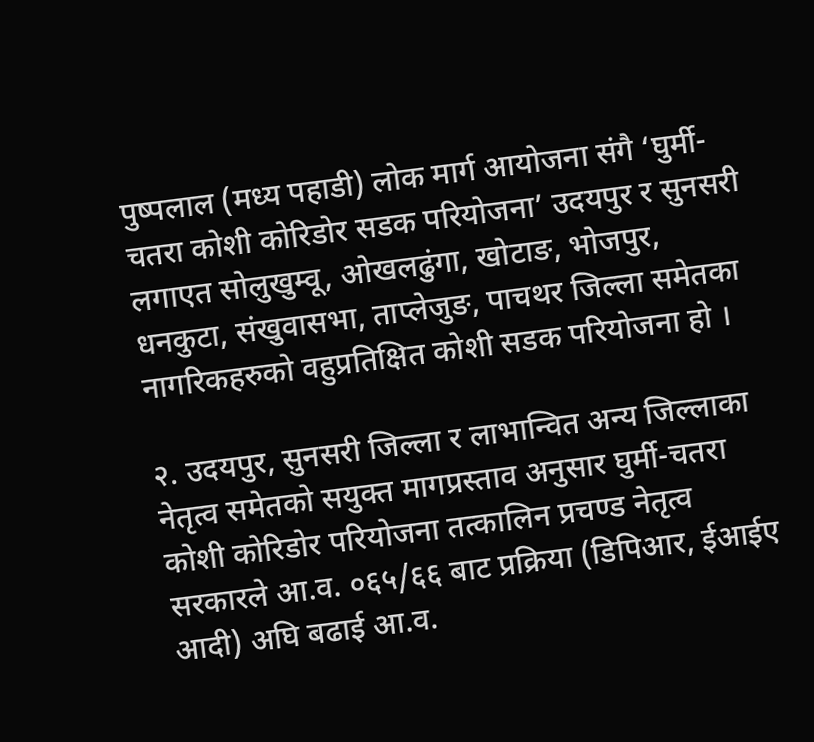पुष्पलाल (मध्य पहाडी) लोक मार्ग आयोजना संगै ‘घुर्मी-चतरा कोशी कोरिडोर सडक परियोजना’ उदयपुर र सुनसरी लगाएत सोलुखुम्वू, ओखलढुंगा, खोटाङ, भोजपुर, धनकुटा, संखुवासभा, ताप्लेजुङ, पाचथर जिल्ला समेतका नागरिकहरुको वहुप्रतिक्षित कोशी सडक परियोजना हो ।

२. उदयपुर, सुनसरी जिल्ला र लाभान्वित अन्य जिल्लाका नेतृत्व समेतको सयुक्त मागप्रस्ताव अनुसार घुर्मी-चतरा कोशी कोरिडोर परियोजना तत्कालिन प्रचण्ड नेतृत्व सरकारले आ.व. ०६५/६६ बाट प्रक्रिया (डिपिआर, ईआईए आदी) अघि बढाई आ.व.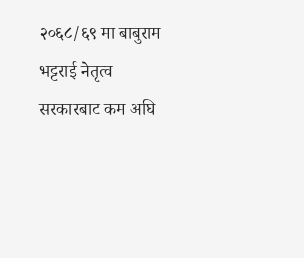२०६८/६९ मा बाबुराम भट्टराई नेतृत्व सरकारबाट कम अघि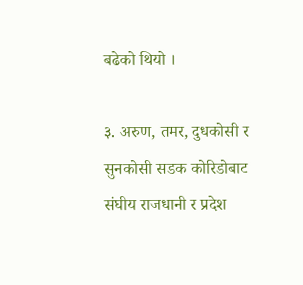बढेको थियो ।

३. अरुण, तमर, दुधकोसी र सुनकोसी सडक कोरिडोबाट संघीय राजधानी र प्रदेश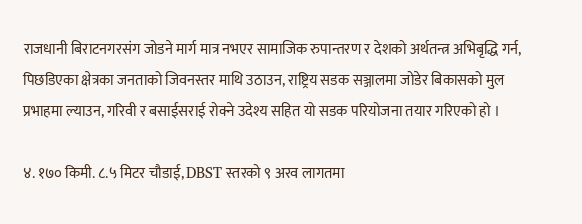राजधानी बिराटनगरसंग जोडने मार्ग मात्र नभएर सामाजिक रुपान्तरण र देशको अर्थतन्त्र अभिबृद्धि गर्न, पिछडिएका क्षेत्रका जनताको जिवनस्तर माथि उठाउन, राष्ट्रिय सडक सञ्जालमा जोडेर बिकासको मुल प्रभाहमा ल्याउन, गरिवी र बसाईसराई रोक्ने उदेश्य सहित यो सडक परियोजना तयार गरिएको हो ।

४. १७० किमी. ८.५ मिटर चौडाई, DBST स्तरको ९ अरव लागतमा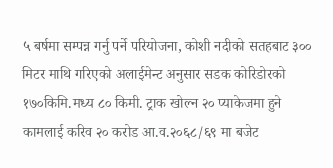५ बर्षमा सम्पन्न गर्नु पर्ने परियोजना, कोशी नदीको सतहबाट ३०० मिटर माथि गरिएको अलाईमेन्ट अनुसार सडक कोरिडोरको १७०किमि.मध्य ८० किमी. ट्राक खोल्न २० प्याकेजमा हुने कामलाई करिव २० करोड आ.व.२०६८/६९ मा बजेट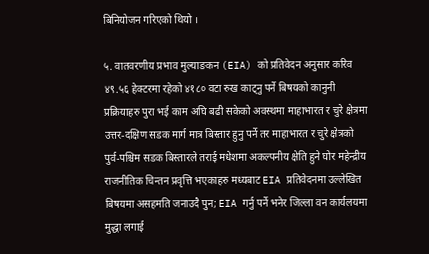बिनियोजन गरिएको थियो ।

५. वातवरणीय प्रभाव मुल्याङकन (EIA) को प्रतिवेदन अनुसार करिव ४९.५६ हेक्टरमा रहेको ४१८० वटा रुख काट्नु पर्ने बिषयको कानुनी प्रक्रियाहरु पुरा भई काम अघि बढी सकेको अवस्थमा माहाभारत र चुरे क्षेत्रमा उत्तर-दक्षिण सडक मार्ग मात्र बिस्तार हुनु पर्ने तर माहाभारत र चुरे क्षेत्रको पुर्व-पश्चिम सडक बिस्तारले तराई मधेशमा अकल्पनीय क्षेति हुने घोर महेन्द्रीय राजनीतिक चिन्तन प्रवृत्ति भएकाहरु मध्यबाट EIA प्रतिवेदनमा उल्लेखित बिषयमा असहमति जनाउदै पुन; EIA गर्नु पर्ने भनेर जिल्ला वन कार्यलयमा मुद्धा लगाई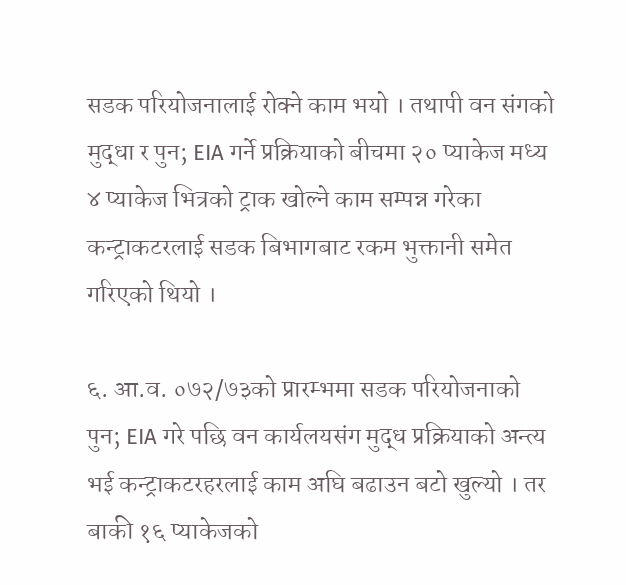सडक परियोजनालाई रोक्ने काम भयो । तथापी वन संगको मुद्धा र पुन; EIA गर्ने प्रक्रियाको बीचमा २० प्याकेज मध्य ४ प्याकेज भित्रको ट्राक खोल्ने काम सम्पन्न गरेका कन्ट्राकटरलाई सडक बिभागबाट रकम भुक्तानी समेत गरिएको थियो ।

६. आ.व. ०७२/७३को प्रारम्भमा सडक परियोजनाको पुन; EIA गरे पछि वन कार्यलयसंग मुद्ध प्रक्रियाको अन्त्य भई कन्ट्राकटरहरलाई काम अघि बढाउन बटो खुल्यो । तर बाकी १६ प्याकेजको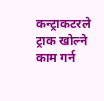कन्ट्राकटरले ट्राक खोल्ने काम गर्न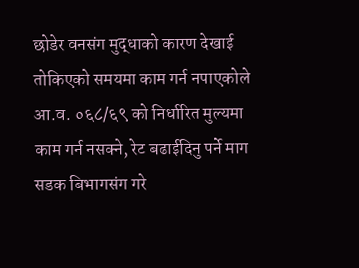छोडेर वनसंग मुद्धाको कारण देखाई तोकिएको समयमा काम गर्न नपाएकोले आ.व. ०६८/६९ को निर्धारित मुल्यमा काम गर्न नसक्ने, रेट बढाईदिनु पर्ने माग सडक बिभागसंग गरे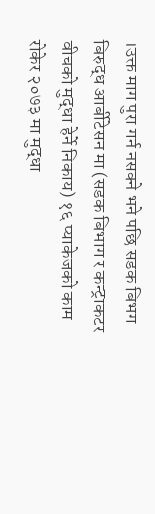।उक्त माग पुरा गर्न नसक्ने भने पछि सडक बिभग बिरुद्ध आर्बीटेसन मा (सडक बिभाग र कन्ट्राकटर वीचको मुद्धा हेर्ने निकाय) १६ प्याकेजको काम रोकेर २०७३ मा मुद्धा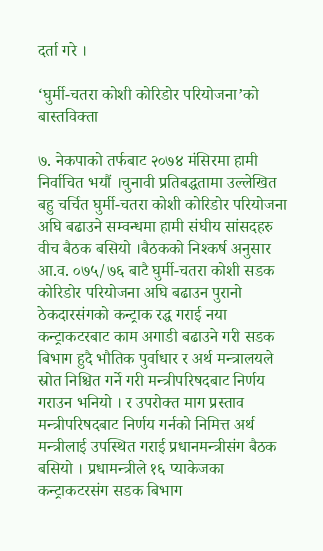दर्ता गरे ।

‘घुर्मी-चतरा कोशी कोरिडोर परियोजना’को बास्तविक्ता

७. नेकपाको तर्फबाट २०७४ मंसिरमा हामी निर्वाचित भयौं ।चुनावी प्रतिबद्धतामा उल्लेखित बहु चर्चित घुर्मी-चतरा कोशी कोरिडोर परियोजना अघि बढाउने सम्वन्धमा हामी संघीय सांसदहरु वीच बैठक बसियो ।बैठकको निश्कर्ष अनुसार आ.व. ०७५/७६ बाटै घुर्मी-चतरा कोशी सडक कोरिडोर परियोजना अघि बढाउन पुरानो ठेकदारसंगको कन्ट्राक रद्ध गराई नया कन्ट्राकटरबाट काम अगाडी बढाउने गरी सडक बिभाग हुदै भौतिक पुर्वाधार र अर्थ मन्त्रालयले स्रोत निश्चित गर्ने गरी मन्त्रीपरिषदबाट निर्णय गराउन भनियो । र उपरोक्त माग प्रस्ताव मन्त्रीपरिषदबाट निर्णय गर्नको निमित्त अर्थ मन्त्रीलाई उपस्थित गराई प्रधानमन्त्रीसंग बैठक बसियो । प्रधामन्त्रीले १६ प्याकेजका कन्ट्राकटरसंग सडक बिभाग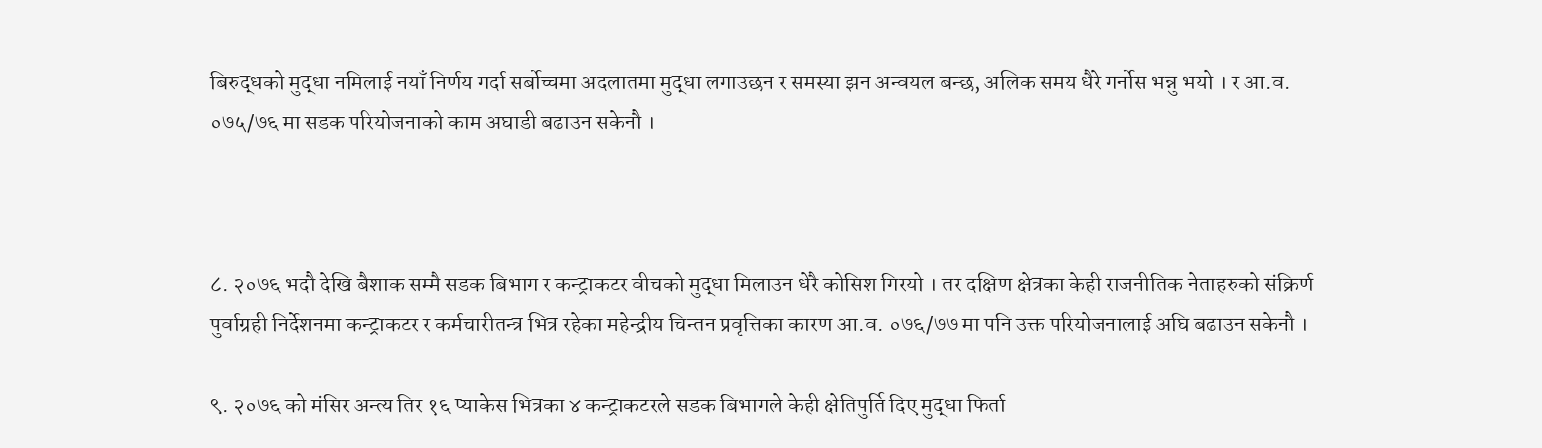बिरुद्धको मुद्धा नमिलाई नयाँ निर्णय गर्दा सर्बोच्चमा अदलातमा मुद्धा लगाउछन र समस्या झन अन्वयल बन्छ, अलिक समय धैरे गर्नोस भन्नु भयो । र आ.व. ०७५/७६ मा सडक परियोजनाको काम अघाडी बढाउन सकेनौ ।



८. २०७६ भदौ देखि बैशाक सम्मै सडक बिभाग र कन्ट्राकटर वीचको मुद्धा मिलाउन धेरै कोसिश गिरयो । तर दक्षिण क्षेत्रका केही राजनीतिक नेताहरुको संक्रिर्ण पुर्वाग्रही निर्देशनमा कन्ट्राकटर र कर्मचारीतन्त्र भित्र रहेका महेन्द्रीय चिन्तन प्रवृत्तिका कारण आ.व. ०७६/७७ मा पनि उक्त परियोजनालाई अघि बढाउन सकेनौ ।

९. २०७६ को मंसिर अन्त्य तिर १६ प्याकेस भित्रका ४ कन्ट्राकटरले सडक बिभागले केही क्षेतिपुर्ति दिए मुद्धा फिर्ता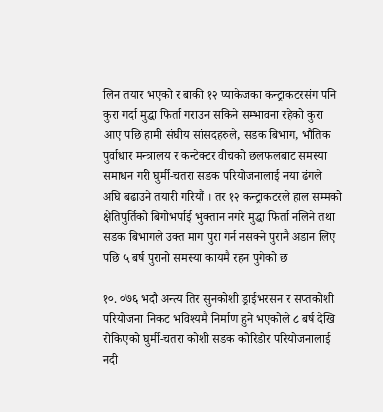लिन तयार भएको र बाकी १२ प्याकेजका कन्ट्राकटरसंग पनि कुरा गर्दा मुद्धा फिर्ता गराउन सकिने सम्भावना रहेको कुरा आए पछि हामी संघीय सांसदहरुले, सडक बिभाग, भौतिक पुर्वाधार मन्त्रालय र कन्टेक्टर वीचको छलफलबाट समस्या समाधन गरी घुर्मी-चतरा सडक परियोजनालाई नया ढंगले अघि बढाउने तयारी गरियौं । तर १२ कन्ट्राकटरले हाल सम्मको क्षेतिपुर्तिको बिगोभर्पाई भुक्तान नगरे मुद्धा फिर्ता नलिने तथा सडक बिभागले उक्त माग पुरा गर्न नसक्ने पुरानै अडान लिए पछि ५ बर्ष पुरानो समस्या कायमै रहन पुगेको छ

१०. ०७६ भदौ अन्त्य तिर सुनकोशी ड्राईभरसन र सप्तकोशी परियोजना निकट भविश्यमै निर्माण हुने भएकोले ८ बर्ष देखि रोकिएको घुर्मी-चतरा कोशी सडक कोरिडोर परियोजनालाई नदी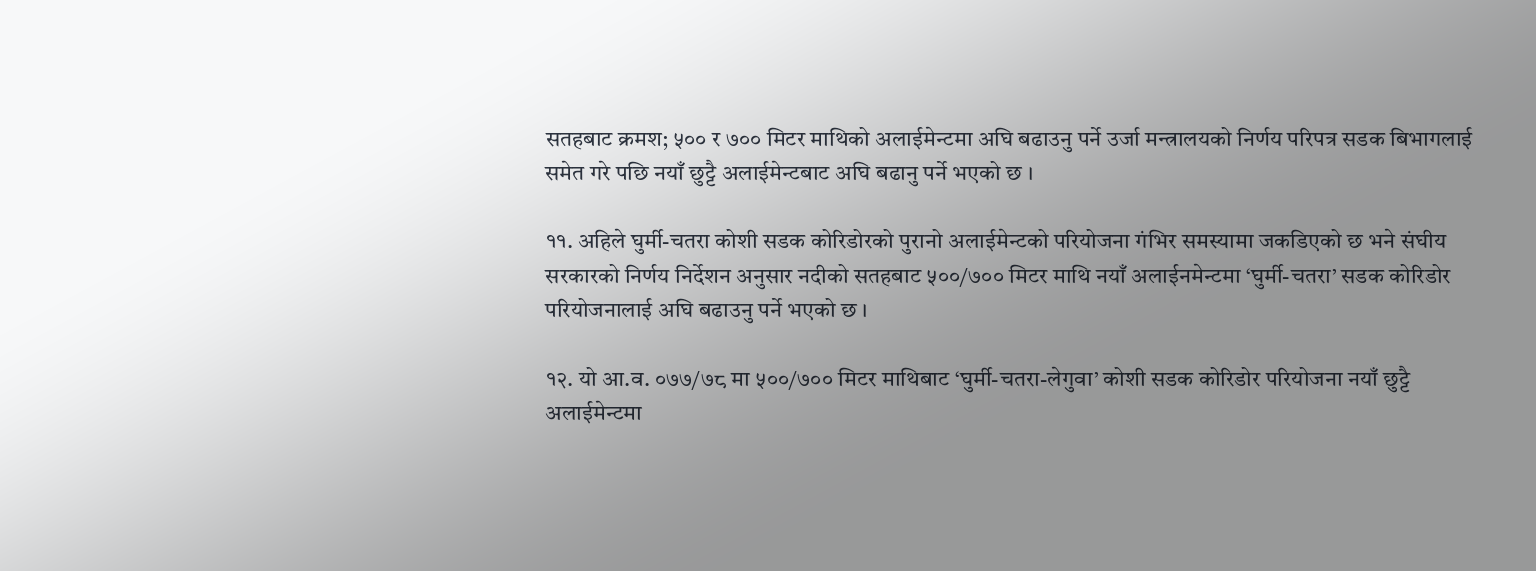सतहबाट क्रमश; ५०० र ७०० मिटर माथिको अलाईमेन्टमा अघि बढाउनु पर्ने उर्जा मन्त्रालयको निर्णय परिपत्र सडक बिभागलाई समेत गरे पछि नयाँ छुट्टै अलाईमेन्टबाट अघि बढानु पर्ने भएको छ ।

११. अहिले घुर्मी-चतरा कोशी सडक कोरिडोरको पुरानो अलाईमेन्टको परियोजना गंभिर समस्यामा जकडिएको छ भने संघीय सरकारको निर्णय निर्देशन अनुसार नदीको सतहबाट ५००/७०० मिटर माथि नयाँ अलाईनमेन्टमा ‘घुर्मी-चतरा’ सडक कोरिडोर परियोजनालाई अघि बढाउनु पर्ने भएको छ ।

१२. यो आ.व. ०७७/७८ मा ५००/७०० मिटर माथिबाट ‘घुर्मी-चतरा-लेगुवा’ कोशी सडक कोरिडोर परियोजना नयाँ छुट्टै अलाईमेन्टमा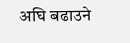अघि बढाउने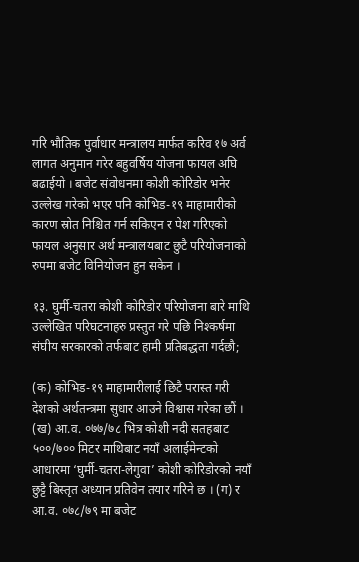गरि भौतिक पुर्वाधार मन्त्रालय मार्फत करिव १७ अर्व लागत अनुमान गरेर बहुवर्षिय योजना फायल अघि बढाईयो । बजेट संवोधनमा कोशी कोरिडोर भनेर उल्लेख गरेको भएर पनि कोभिड-१९ माहामारीको कारण स्रोत निश्चित गर्न सकिएन र पेश गरिएको फायल अनुसार अर्थ मन्त्रालयबाट छुटै परियोजनाको रुपमा बजेट विनियोजन हुन सकेन ।

१३. घुर्मी-चतरा कोशी कोरिडोर परियोजना बारे माथि उल्लेखित परिघटनाहरु प्रस्तुत गरे पछि निश्कर्षमा संघीय सरकारको तर्फबाट हामी प्रतिबद्धता गर्दछौ;

(क) कोभिड-१९ माहामारीलाई छिटै परास्त गरी देशको अर्थतन्त्रमा सुधार आउने विश्वास गरेका छौं । (ख) आ.व. ०७७/७८ भित्र कोशी नदी सतहबाट ५००/७०० मिटर माथिबाट नयाँ अलाईमेन्टको आधारमा ‘घुर्मी-चतरा-लेगुवा’ कोशी कोरिडोरको नयाँ छुट्टै बिस्तृत अध्यान प्रतिवेन तयार गरिने छ । (ग) र आ.व. ०७८/७९ मा बजेट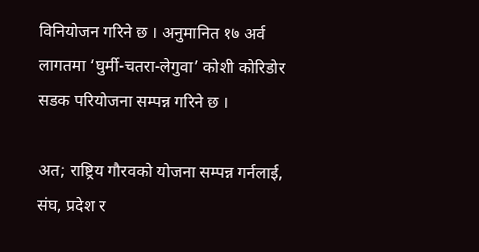विनियोजन गरिने छ । अनुमानित १७ अर्व लागतमा ‘घुर्मी-चतरा-लेगुवा’ कोशी कोरिडोर सडक परियोजना सम्पन्न गरिने छ ।

अत; राष्ट्रिय गौरवको योजना सम्पन्न गर्नलाई, संघ, प्रदेश र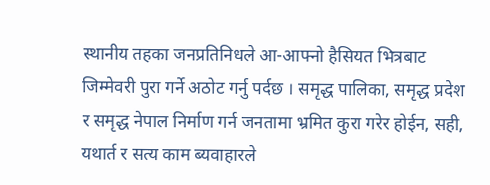स्थानीय तहका जनप्रतिनिधले आ-आफ्नो हैसियत भित्रबाट जिम्मेवरी पुरा गर्ने अठोट गर्नु पर्दछ । समृद्ध पालिका, समृद्ध प्रदेश र समृद्ध नेपाल निर्माण गर्न जनतामा भ्रमित कुरा गरेर होईन, सही, यथार्त र सत्य काम ब्यवाहारले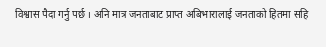विश्वास पैदा गर्नु पर्छ । अनि मात्र जनताबाट प्राप्त अबिभारालाई जनताको हितमा सहि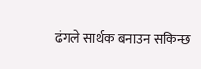ढंगले सार्थक बनाउन सकिन्छ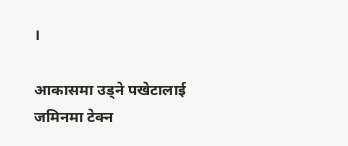।

आकासमा उड्ने पखेटालाई
जमिनमा टेक्न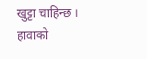खुट्टा चाहिन्छ ।
हावाको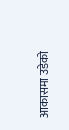आकासमा उडेको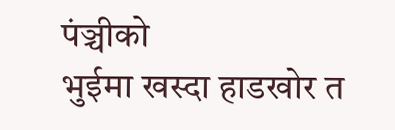पंञ्चीको
भुईमा खस्दा हाडखोर त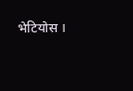भेटियोस ।